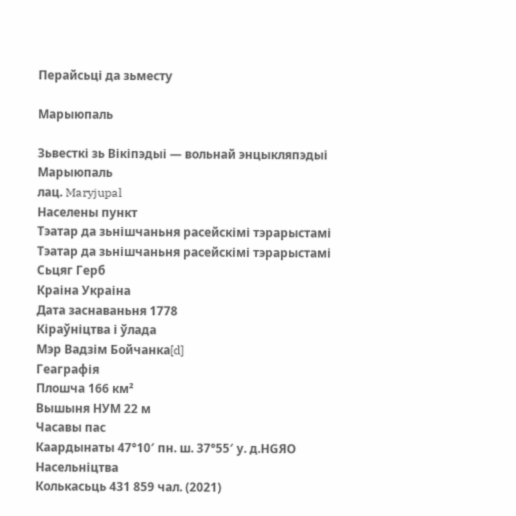Перайсьці да зьместу

Марыюпаль

Зьвесткі зь Вікіпэдыі — вольнай энцыкляпэдыі
Марыюпаль
лац. Maryjupal
Населены пункт
Тэатар да зьнішчаньня расейскімі тэрарыстамі
Тэатар да зьнішчаньня расейскімі тэрарыстамі
Сьцяг Герб
Краіна Украіна
Дата заснаваньня 1778
Кіраўніцтва і ўлада
Мэр Вадзім Бойчанка[d]
Геаграфія
Плошча 166 км²
Вышыня НУМ 22 м
Часавы пас
Каардынаты 47°10′ пн. ш. 37°55′ у. д.HGЯO
Насельніцтва
Колькасьць 431 859 чал. (2021)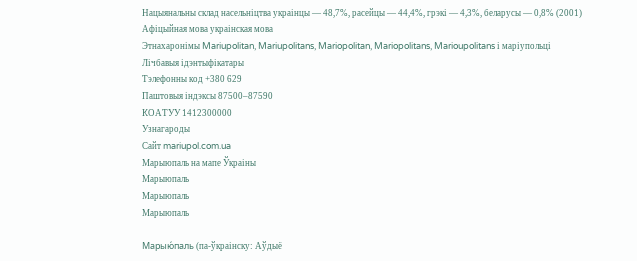Нацыянальны склад насельніцтва украінцы — 48,7%, расейцы — 44,4%, грэкі — 4,3%, беларусы — 0,8% (2001)
Афіцыйная мова украінская мова
Этнахаронімы Mariupolitan, Mariupolitans, Mariopolitan, Mariopolitans, Marioupolitans і маріупольці
Лічбавыя ідэнтыфікатары
Тэлефонны код +380 629
Паштовыя індэксы 87500–87590
КОАТУУ 1412300000
Узнагароды
Сайт mariupol.com.ua
Марыюпаль на мапе Ўкраіны
Марыюпаль
Марыюпаль
Марыюпаль

Марыю́паль (па-ўкраінску: Аўдыё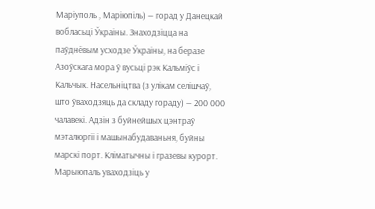Маріуполь , Маріюпіль) — горад у Данецкай вобласьці Ўкраіны. Знаходзіцца на паўднёвым усходзе Ўкраіны, на беразе Азоўскага мора ў вусьці рэк Кальміўс і Кальчык. Насельніцтва (з улікам селішчаў, што ўваходзяць да складу гораду) — 200 000 чалавекі. Адзін з буйнейшых цэнтраў мэталюргіі і машынабудаваньня, буйны марскі порт. Кліматычны і гразевы курорт. Марыюпаль уваходзіць у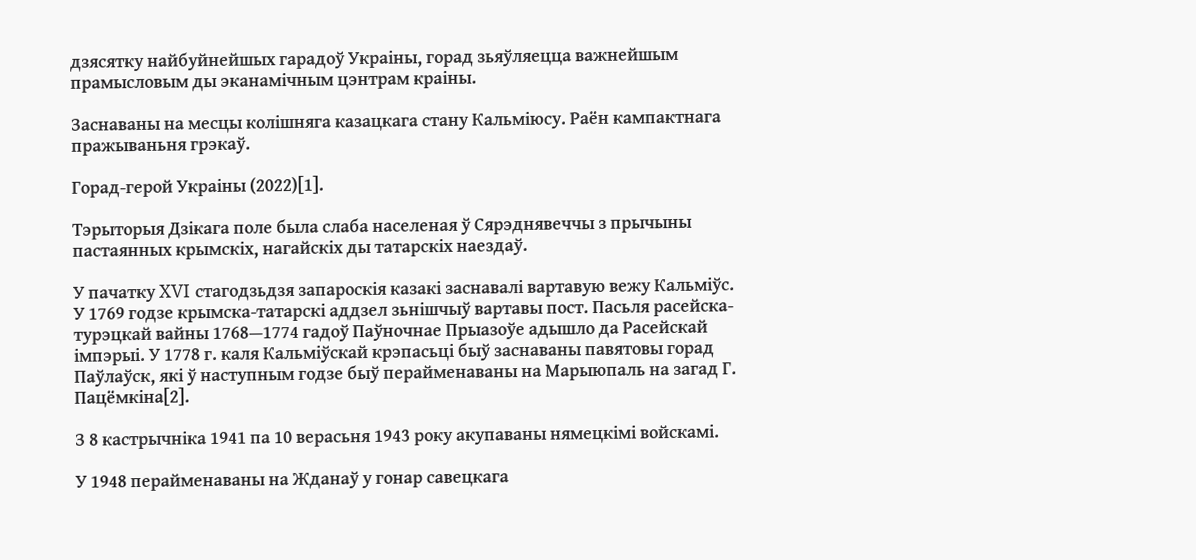дзясятку найбуйнейшых гарадоў Украіны, горад зьяўляецца важнейшым прамысловым ды эканамічным цэнтрам краіны.

Заснаваны на месцы колішняга казацкага стану Кальміюсу. Раён кампактнага пражываньня грэкаў.

Горад-герой Украіны (2022)[1].

Тэрыторыя Дзікага поле была слаба населеная ў Сярэднявеччы з прычыны пастаянных крымскіх, нагайскіх ды татарскіх наездаў.

У пачатку XVI стагодзьдзя запароскія казакі заснавалі вартавую вежу Кальміўс. У 1769 годзе крымска-татарскі аддзел зьнішчыў вартавы пост. Пасьля расейска-турэцкай вайны 1768—1774 гадоў Паўночнае Прыазоўе адышло да Расейскай імпэрыі. У 1778 г. каля Кальміўскай крэпасьці быў заснаваны павятовы горад Паўлаўск, які ў наступным годзе быў перайменаваны на Марыюпаль на загад Г. Пацёмкіна[2].

З 8 кастрычніка 1941 па 10 верасьня 1943 року акупаваны нямецкімі войскамі.

У 1948 перайменаваны на Жданаў у гонар савецкага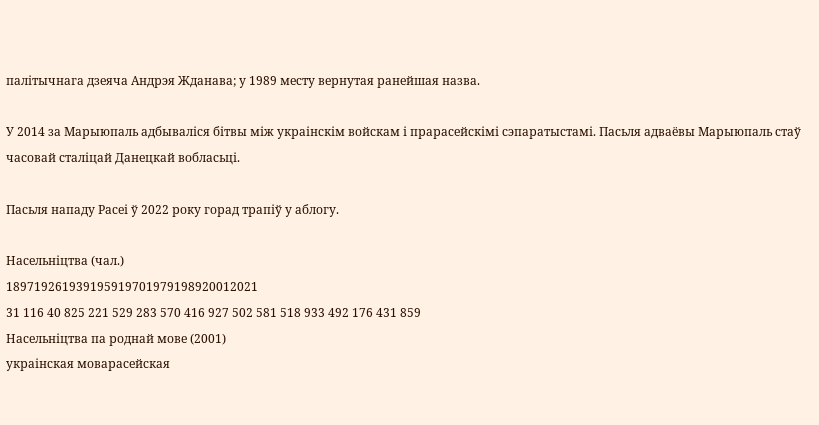палітычнага дзеяча Андрэя Жданава; у 1989 месту вернутая ранейшая назва.

У 2014 за Марыюпаль адбываліся бітвы між украінскім войскам і прарасейскімі сэпаратыстамі. Пасьля адваёвы Марыюпаль стаў часовай сталіцай Данецкай вобласьці.

Пасьля нападу Расеі ў 2022 року горад трапіў у аблогу.

Насельніцтва (чал.)
189719261939195919701979198920012021
31 116 40 825 221 529 283 570 416 927 502 581 518 933 492 176 431 859
Насельніцтва па роднай мове (2001)
украінская моварасейская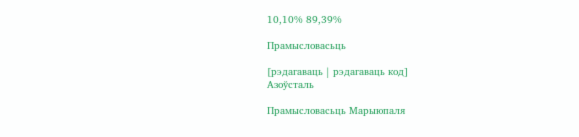10,10% 89,39%

Прамысловасьць

[рэдагаваць | рэдагаваць код]
Азоўсталь

Прамысловасьць Марыюпаля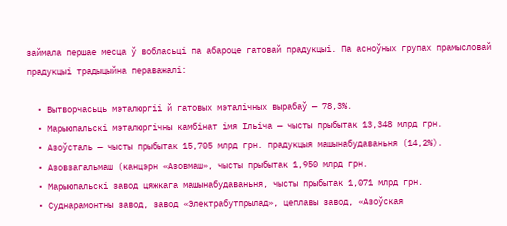займала першае месца ў вобласьці па абароце гатовай прадукцыі. Па асноўных групах прамысловай прадукцыі традыцыйна пераважалі:

  • Вытворчасьць мэталюргіі й гатовых мэталічных вырабаў — 78,3%.
  • Марыюпальскі мэталюргічны камбінат імя Ільіча — чысты прыбытак 13,348 млрд грн.
  • Азоўсталь — чысты прыбытак 15,705 млрд грн. прадукцыя машынабудаваньня (14,2%).
  • Азовзагальмаш (канцэрн «Азовмаш», чысты прыбытак 1,950 млрд грн.
  • Марыюпальскі завод цяжкага машынабудаваньня, чысты прыбытак 1,071 млрд грн.
  • Суднарамонтны завод, завод «Электрабутпрылад», цеплавы завод, «Азоўская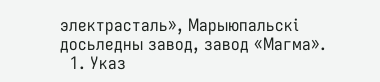электрасталь», Марыюпальскі досьледны завод, завод «Магма».
  1. Указ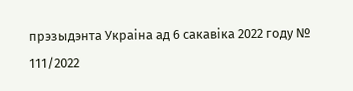прэзыдэнта Украіна ад 6 сакавіка 2022 году № 111/2022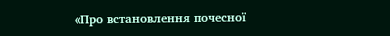«Про встановлення почесної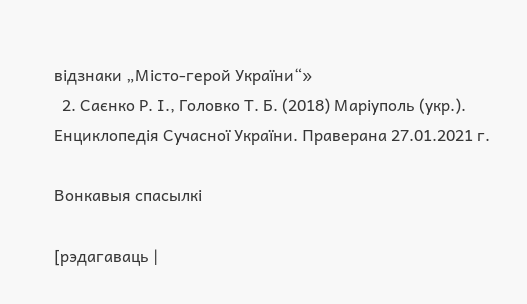відзнаки „Місто-герой України“»
  2. Саєнко Р. І., Головко Т. Б. (2018) Маріуполь (укр.). Енциклопедія Сучасної України. Праверана 27.01.2021 г.

Вонкавыя спасылкі

[рэдагаваць |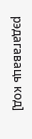рэдагаваць код]